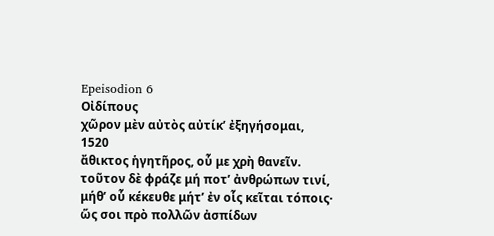Epeisodion 6
Οἰδίπους
χῶρον μὲν αὐτὸς αὐτίκʼ ἐξηγήσομαι,
1520
ἄθικτος ἡγητῆρος, οὗ με χρὴ θανεῖν.
τοῦτον δὲ φράζε μή ποτʼ ἀνθρώπων τινί,
μήθʼ οὗ κέκευθε μήτʼ ἐν οἷς κεῖται τόποις·
ὥς σοι πρὸ πολλῶν ἀσπίδων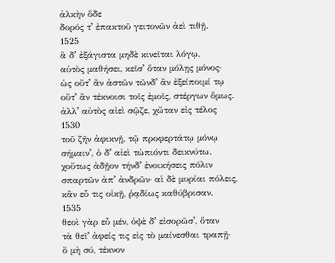ἀλκὴν ὅδε
δορός τʼ ἐπακτοῦ γειτονῶν ἀεὶ τιθῇ.
1525
ἃ δʼ ἐξάγιστα μηδὲ κινεῖται λόγῳ,
αὐτὸς μαθήσει, κεῖσʼ ὅταν μόλῃς μόνος·
ὡς οὔτʼ ἂν ἀστῶν τῶνδʼ ἂν ἐξείποιμί τῳ
οὔτʼ ἂν τέκνοισι τοῖς ἐμοῖς, στέργων ὅμως.
ἀλλʼ αὐτὸς αἰεὶ σῷζε, χὤταν εἰς τέλος
1530
τοῦ ζῆν ἀφικνῇ, τῷ προφερτάτῳ μόνῳ
σήμαινʼ, ὁ δʼ αἰεὶ τὠπιόντι δεικνύτω.
χοὔτως ἀδῇον τήνδʼ ἐνοικήσεις πόλιν
σπαρτῶν ἀπʼ ἀνδρῶν· αἱ δὲ μυρίαι πόλεις,
κἂν εὖ τις οἰκῇ, ῥᾳδίως καθύβρισαν.
1535
θεοὶ γὰρ εὖ μέν, ὀψὲ δʼ εἰσορῶσʼ, ὅταν
τὰ θεῖʼ ἀφείς τις εἰς τὸ μαίνεσθαι τραπῇ·
ὃ μὴ σύ, τέκνον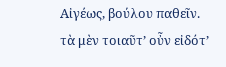Αἰγέως, βούλου παθεῖν.
τὰ μὲν τοιαῦτʼ οὖν εἰδότʼ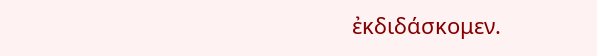ἐκδιδάσκομεν.